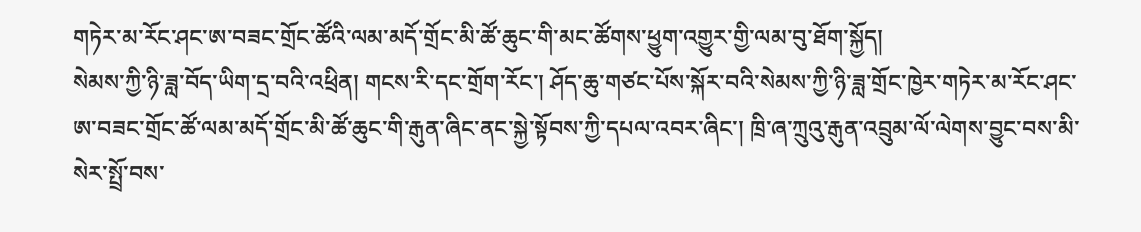གཏེར་མ་རོང་ཤང་ཨ་བཟང་གྲོང་ཚོའི་ལམ་མདོ་གྲོང་མི་ཚོ་ཆུང་གི་མང་ཚོགས་ཕྱུག་འགྱུར་གྱི་ལམ་བུ་ཐོག་སྐྱོད།
སེམས་ཀྱི་ཉི་ཟླ་བོད་ཡིག་དྲ་བའི་འཕྲིན། གངས་རི་དང་གྲོག་རོང་། ཤོད་ཆུ་གཙང་པོས་སྐོར་བའི་སེམས་ཀྱི་ཉི་ཟླ་གྲོང་ཁྱེར་གཏེར་མ་རོང་ཤང་ཨ་བཟང་གྲོང་ཚོ་ལམ་མདོ་གྲོང་མི་ཚོ་ཆུང་གི་རྒུན་ཞིང་ནང་སྐྱེ་སྟོབས་ཀྱི་དཔལ་འབར་ཞིང་། ཁྲི་ཞ་ཀྲུའུ་རྒུན་འབྲུམ་ལོ་ལེགས་བྱུང་བས་མི་སེར་སྤྲོ་བས་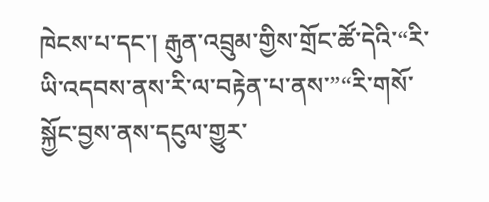ཁེངས་པ་དང་། རྒུན་འབྲུམ་གྱིས་གྲོང་ཚོ་དེའི་“རི་ཡི་འདབས་ནས་རི་ལ་བརྟེན་པ་ནས་”“རི་གསོ་སྐྱོང་བྱས་ནས་དངུལ་གྱུར་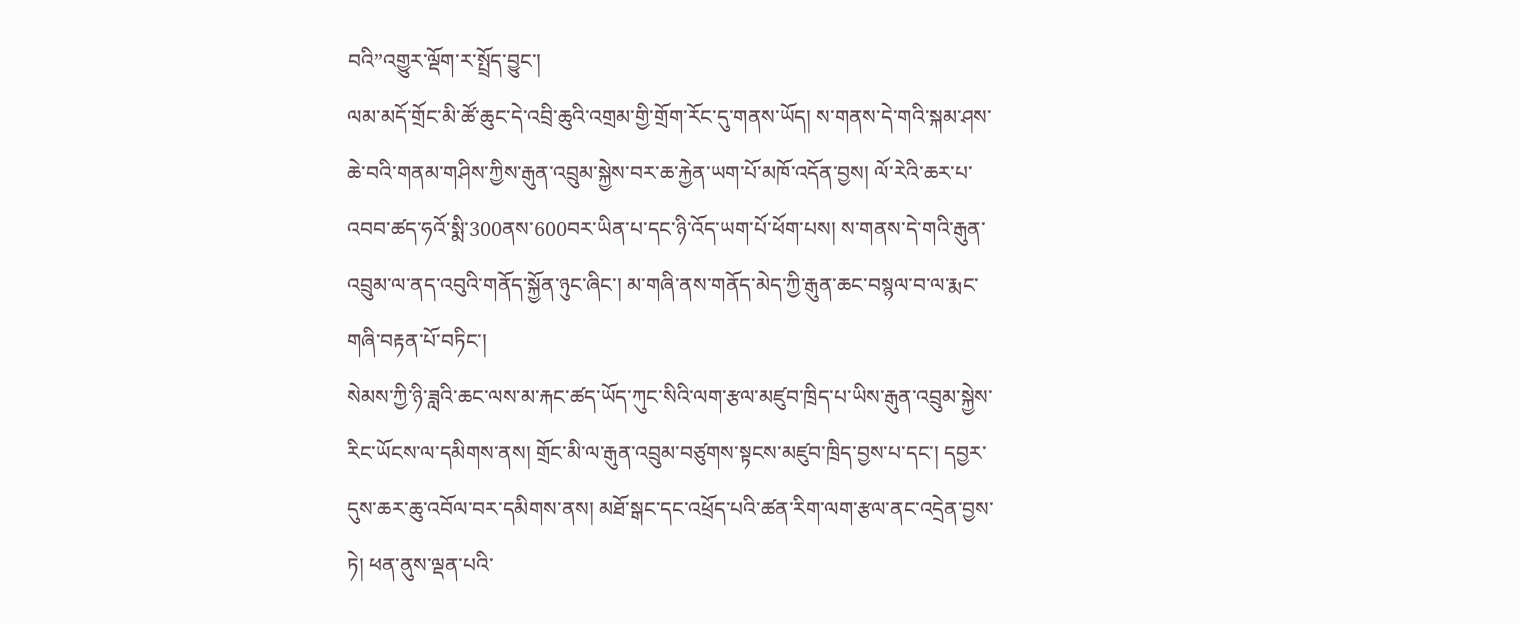བའི”འགྱུར་ལྡོག་ར་སྤྲོད་བྱུང་།
ལམ་མདོ་གྲོང་མི་ཚོ་ཆུང་དེ་འབྲི་ཆུའི་འགྲམ་གྱི་གྲོག་རོང་དུ་གནས་ཡོད། ས་གནས་དེ་གའི་སྐམ་ཤས་ཆེ་བའི་གནམ་གཤིས་ཀྱིས་རྒུན་འབྲུམ་སྐྱེས་བར་ཆ་རྐྱེན་ཡག་པོ་མཁོ་འདོན་བྱས། ལོ་རེའི་ཆར་པ་འབབ་ཚད་ཧའོ་སྨི་300ནས་600བར་ཡིན་པ་དང་ཉི་འོད་ཡག་པོ་ཕོག་པས། ས་གནས་དེ་གའི་རྒུན་འབྲུམ་ལ་ནད་འབུའི་གནོད་སྐྱོན་ཉུང་ཞིང་། མ་གཞི་ནས་གནོད་མེད་ཀྱི་རྒུན་ཆང་བསྙལ་བ་ལ་རྨང་གཞི་བརྟན་པོ་བཏིང་།
སེམས་ཀྱི་ཉི་ཟླའི་ཆང་ལས་མ་རྐང་ཚད་ཡོད་ཀུང་སིའི་ལག་རྩལ་མཛུབ་ཁྲིད་པ་ཡིས་རྒུན་འབྲུམ་སྐྱེས་རིང་ཡོངས་ལ་དམིགས་ནས། གྲོང་མི་ལ་རྒུན་འབྲུམ་བཙུགས་སྟངས་མཛུབ་ཁྲིད་བྱས་པ་དང་། དབྱར་དུས་ཆར་ཆུ་འབོལ་བར་དམིགས་ནས། མཐོ་སྒང་དང་འཕྲོད་པའི་ཚན་རིག་ལག་རྩལ་ནང་འདྲེན་བྱས་ཏེ། ཕན་ནུས་ལྡན་པའི་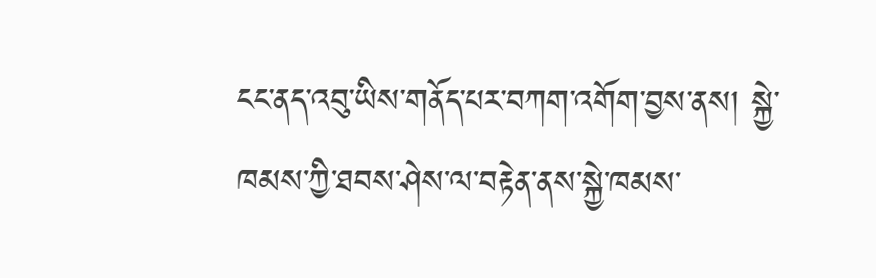ངང་ནད་འབུ་ཡིས་གནོད་པར་བཀག་འགོག་བྱས་ནས། སྐྱེ་ཁམས་ཀྱི་ཐབས་ཤེས་ལ་བརྟེན་ནས་སྐྱེ་ཁམས་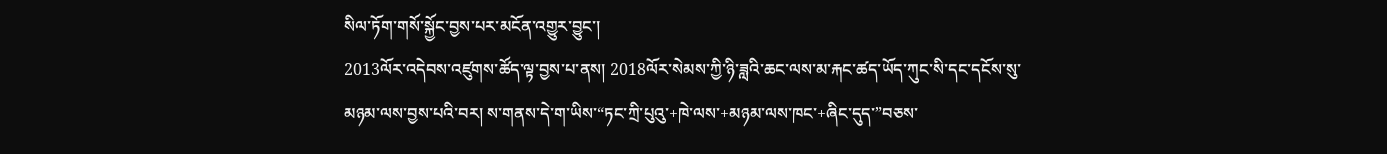སིལ་ཏོག་གསོ་སྐྱོང་བྱས་པར་མངོན་འགྱུར་བྱུང་།
2013ལོར་འདེབས་འཛུགས་ཚོད་ལྟ་བྱས་པ་ནས། 2018ལོར་སེམས་ཀྱི་ཉི་ཟླའི་ཆང་ལས་མ་རྐང་ཚད་ཡོད་ཀུང་སི་དང་དངོས་སུ་མཉམ་ལས་བྱས་པའི་བར། ས་གནས་དེ་ག་ཡིས་“ཏང་ཀྲི་པུའུ་+ཁེ་ལས་+མཉམ་ལས་ཁང་+ཞིང་དུད་”བཅས་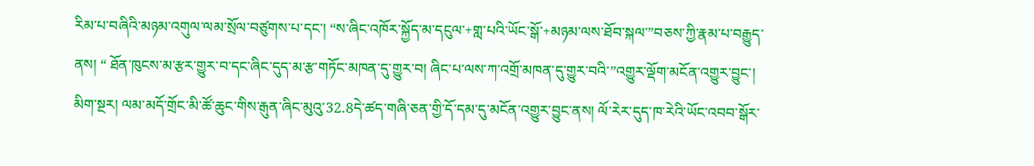རིམ་པ་བཞིའི་མཉམ་འགུལ་ལམ་སྲོལ་བཙུགས་པ་དང་། “ས་ཞིང་འཁོར་སྐྱོད་མ་དངུལ་+གླ་པའི་ཡོང་སྒོ་+མཉམ་ལས་ཐོབ་སྐལ་”བཅས་ཀྱི་རྣམ་པ་བརྒྱུད་ནས། “ ཐོན་ཁུངས་མ་རྩར་གྱུར་བ་དང་ཞིང་དུད་མ་རྩ་གཏོང་མཁན་དུ་གྱུར་བ། ཞིང་པ་ལས་ཀ་འགྲོ་མཁན་དུ་གྱུར་བའི་”འགྱུར་ལྡོག་མངོན་འགྱུར་བྱུང་། མིག་སྔར། ལམ་མདོ་གྲོང་མི་ཚོ་ཆུང་གིས་རྒུན་ཞིང་མུའུ་32.8དེ་ཚད་གཞི་ཅན་གྱི་དོ་དམ་དུ་མངོན་འགྱུར་བྱུང་ནས། ལོ་རེར་དུད་ཁ་རེའི་ཡོང་འབབ་སྒོར་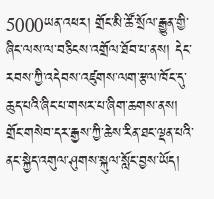5000ཡན་འཕར། གྲོང་མི་ཚོ་སྲོལ་རྒྱུན་གྱི་ཞིང་ལས་ལ་བཅིངས་འགྲོལ་ཐོབ་པ་ནས། དེང་རབས་ཀྱི་འདེབས་འཛུགས་ལག་རྩལ་ཁོང་དུ་ཆུད་པའི་ཞིང་པ་གསར་པ་ཞིག་ཆགས་ནས། གྲོང་གསེབ་དར་རྒྱས་ཀྱི་ཆེས་རིན་ཐང་ལྡན་པའི་ནང་སྐྱེད་འགུལ་ཤུགས་སྐུལ་སློང་བྱས་ཡོད།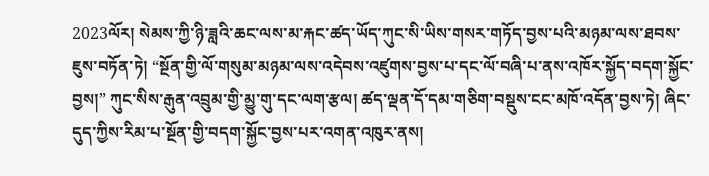2023ལོར། སེམས་ཀྱི་ཉི་ཟླའི་ཆང་ལས་མ་རྐང་ཚད་ཡོད་ཀུང་སི་ཡིས་གསར་གཏོད་བྱས་པའི་མཉམ་ལས་ཐབས་ཇུས་བཏོན་ཏེ། “སྔོན་གྱི་ལོ་གསུམ་མཉམ་ལས་འདེབས་འཛུགས་བྱས་པ་དང་ལོ་བཞི་པ་ནས་འཁོར་སྐྱོད་བདག་སྐྱོང་བྱས།” ཀུང་སིས་རྒུན་འབྲུམ་གྱི་མྱུ་གུ་དང་ལག་རྩལ། ཚད་ལྡན་དོ་དམ་གཅིག་བསྡུས་ངང་མཁོ་འདོན་བྱས་ཏེ། ཞིང་དུད་ཀྱིས་རིམ་པ་སྔོན་གྱི་བདག་སྐྱོང་བྱས་པར་འགན་འཁུར་ནས།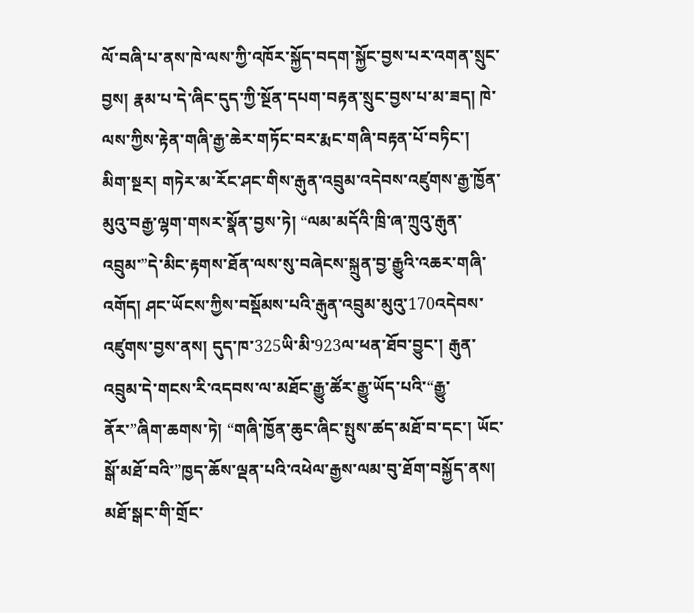ལོ་བཞི་པ་ནས་ཁེ་ལས་ཀྱི་འཁོར་སྐྱོད་བདག་སྐྱོང་བྱས་པར་འགན་སྲུང་བྱས། རྣམ་པ་དེ་ཞིང་དུད་ཀྱི་སྔོན་དཔག་བརྟན་སྲུང་བྱས་པ་མ་ཟད། ཁེ་ལས་ཀྱིས་རྟེན་གཞི་རྒྱ་ཆེར་གཏོང་བར་རྨང་གཞི་བརྟན་པོ་བཏིང་།
མིག་སྔར། གཏེར་མ་རོང་ཤང་གིས་རྒུན་འབྲུམ་འདེབས་འཛུགས་རྒྱ་ཁྱོན་མུའུ་བརྒྱ་ལྷག་གསར་སྣོན་བྱས་ཏེ། “ལམ་མདོའི་ཁྲི་ཞ་ཀྲུའུ་རྒུན་འབྲུམ་”དེ་མིང་རྟགས་ཐོན་ལས་སུ་བཞེངས་སྐྲུན་བྱ་རྒྱུའི་འཆར་གཞི་འགོད། ཤང་ཡོངས་ཀྱིས་བསྡོམས་པའི་རྒུན་འབྲུམ་མུའུ་170འདེབས་འཛུགས་བྱས་ནས། དུད་ཁ་325ཡི་མི་923ལ་ཕན་ཐོབ་བྱུང་། རྒུན་འབྲུམ་དེ་གངས་རི་འདབས་ལ་མཐོང་རྒྱུ་ཚོར་རྒྱུ་ཡོད་པའི་“རྒྱུ་ནོར་”ཞིག་ཆགས་ཏེ། “གཞི་ཁྱོན་ཆུང་ཞིང་སྤུས་ཚད་མཐོ་བ་དང་། ཡོང་སྒོ་མཐོ་བའི་”ཁྱད་ཆོས་ལྡན་པའི་འཕེལ་རྒྱས་ལམ་བུ་ཐོག་བསྐྱོད་ནས། མཐོ་སྒང་གི་གྲོང་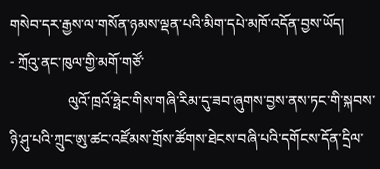གསེབ་དར་རྒྱས་ལ་གསོན་ཉམས་ལྡན་པའི་མིག་དཔེ་མཁོ་འདོན་བྱས་ཡོད།
- ཀྲོའུ་ནང་ཁུལ་གྱི་མགོ་གཙོ་
                ལུའོ་ཁྲའོ་ཧྥེང་གིས་གཞི་རིམ་དུ་ཟབ་ཞུགས་བྱས་ནས་ཏང་གི་སྐབས་ཉི་ཤུ་པའི་ཀྲུང་ཨུ་ཚང་འཛོམས་གྲོས་ཚོགས་ཐེངས་བཞི་པའི་དགོངས་དོན་དྲིལ་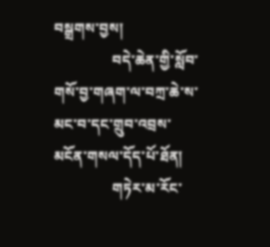བསྒྲགས་བྱས།
                བདེ་ཆེན་གྱི་སློབ་གསོ་བྱ་གཞག་ལ་བཀྲ་ཆེ་ས་མང་བ་དང་གྲུབ་འབྲས་མངོན་གསལ་དོད་པོ་ཐོན།
                གཏེར་མ་རོང་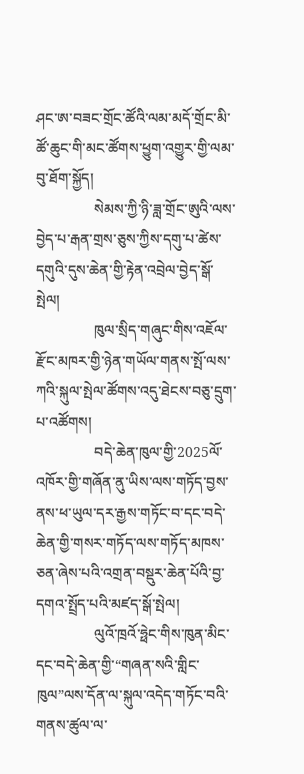ཤང་ཨ་བཟང་གྲོང་ཚོའི་ལམ་མདོ་གྲོང་མི་ཚོ་ཆུང་གི་མང་ཚོགས་ཕྱུག་འགྱུར་གྱི་ལམ་བུ་ཐོག་སྐྱོད།
                སེམས་ཀྱི་ཉི་ཟླ་གྲོང་ཨུའི་ལས་བྱེད་པ་རྒན་གྲས་ཅུས་ཀྱིས་དགུ་པ་ཚེས་དགུའི་དུས་ཆེན་གྱི་རྟེན་འབྲེལ་བྱེད་སྒོ་སྤེལ།
                ཁུལ་སྲིད་གཞུང་གིས་འཇོལ་རྫོང་མཁར་གྱི་ཉེན་གཡོལ་གནས་སྤོ་ལས་ཀའི་སྐུལ་སྤེལ་ཚོགས་འདུ་ཐེངས་བཅུ་དྲུག་པ་འཚོགས།
                བདེ་ཆེན་ཁུལ་གྱི་2025ལོ་འཁོར་གྱི་གཞོན་ནུ་ཡིས་ལས་གཏོད་བྱས་ནས་ཕ་ཡུལ་དར་རྒྱས་གཏོང་བ་དང་བདེ་ཆེན་གྱི་གསར་གཏོད་ལས་གཏོད་མཁས་ཅན་ཞེས་པའི་འགྲན་བསྡུར་ཆེན་པོའི་བྱ་དགའ་སྤྲོད་པའི་མཛད་སྒོ་སྤེལ།
                ལུའོ་ཁྲའོ་ཧྥེང་གིས་ཁུན་མིང་དང་བདེ་ཆེན་གྱི་“གཞན་སའི་གླིང་ཁུལ”ལས་དོན་ལ་སྐུལ་འདེད་གཏོང་བའི་གནས་ཚུལ་ལ་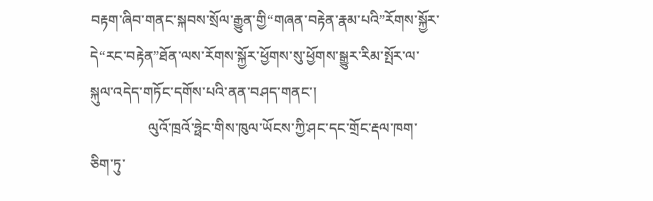བརྟག་ཞིབ་གནང་སྐབས་སྲོལ་རྒྱུན་གྱི“གཞན་བརྟེན་རྣམ་པའི”རོགས་སྐྱོར་དེ“རང་བརྟེན”ཐོན་ལས་རོགས་སྐྱོར་ཕྱོགས་སུ་ཕྱོགས་སྒྱུར་རིམ་སྤོར་ལ་སྐུལ་འདེད་གཏོང་དགོས་པའི་ནན་བཤད་གནང་།
                ལུའོ་ཁྲའོ་ཧྥེང་གིས་ཁུལ་ཡོངས་ཀྱི་ཤང་དང་གྲོང་རྡལ་ཁག་ཅིག་ཏུ་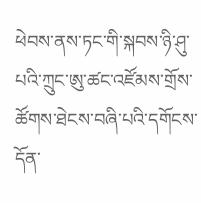ཕེབས་ནས་ཏང་གི་སྐབས་ཉི་ཤུ་པའི་ཀྲུང་ཨུ་ཚང་འཛོམས་གྲོས་ཚོགས་ཐེངས་བཞི་པའི་དགོངས་དོན་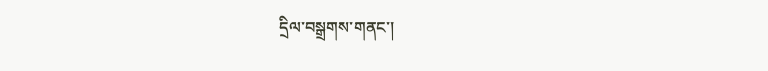དྲིལ་བསྒྲགས་གནང་།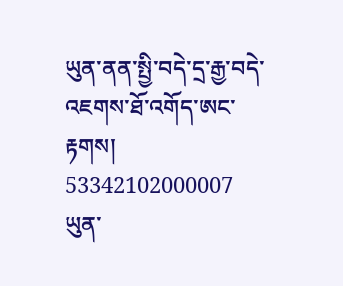ཡུན་ནན་སྤྱི་བདེ་དྲ་རྒྱ་བདེ་འཇགས་ཐོ་འགོད་ཨང་རྟགས། 53342102000007
ཡུན་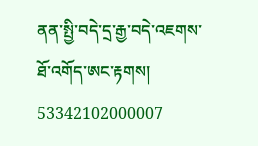ནན་སྤྱི་བདེ་དྲ་རྒྱ་བདེ་འཇགས་ཐོ་འགོད་ཨང་རྟགས། 53342102000007